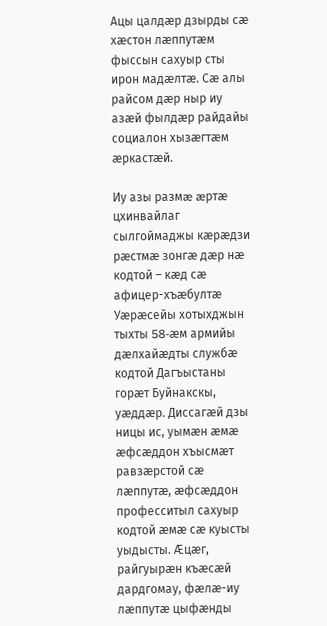Ацы цалдæр дзырды сæ хæстон лæппутæм фыссын сахуыр сты ирон мадæлтæ. Сæ алы райсом дæр ныр иу азæй фылдæр райдайы социалон хызæгтæм æркастæй.

Иу азы размæ æртæ цхинвайлаг сылгоймаджы кæрæдзи рæстмæ зонгæ дæр нæ кодтой – кæд сæ афицер-хъæбултæ Уæрæсейы хотыхджын тыхты 58-æм армийы дæлхайæдты службæ кодтой Дагъыстаны горæт Буйнакскы, уæддæр. Диссагæй дзы ницы ис, уымæн æмæ æфсæддон хъысмæт равзæрстой сæ лæппутæ, æфсæддон професситыл сахуыр кодтой æмæ сæ куысты уыдысты. Æцæг, райгуырæн къæсæй дардгомау, фæлæ-иу лæппутæ цыфæнды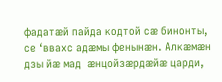фадатæй пайда кодтой сæ бинонты, се ‘ввахс адæмы фенынæн. Алкæмæн дзы йæ мад  æнцойзæрдæйæ царди,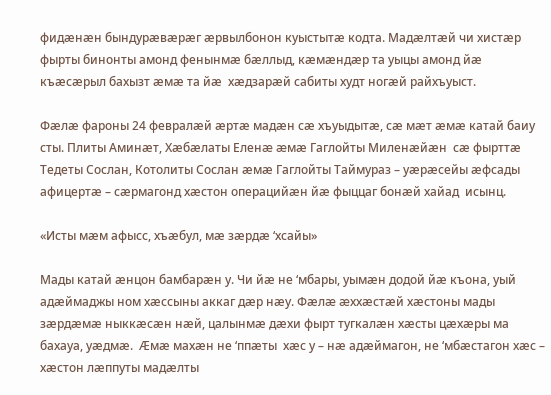фидæнæн бындурæвæрæг æрвылбонон куыстытæ кодта. Мадæлтæй чи хистæр фырты бинонты амонд фенынмæ бæллыд, кæмæндæр та уыцы амонд йæ къæсæрыл бахызт æмæ та йæ  хæдзарæй сабиты худт ногæй райхъуыст.

Фæлæ фароны 24 февралæй æртæ мадæн сæ хъуыдытæ, сæ мæт æмæ катай баиу сты. Плиты Аминæт, Хæбæлаты Еленæ æмæ Гаглойты Миленæйæн  сæ фырттæ Тедеты Сослан, Котолиты Сослан æмæ Гаглойты Таймураз – уæрæсейы æфсады афицертæ – сæрмагонд хæстон операцийæн йæ фыццаг бонæй хайад  исынц.

«Исты мæм афысс, хъæбул, мæ зæрдæ ‘хсайы»

Мады катай æнцон бамбарæн у. Чи йæ не ‘мбары, уымæн додой йæ къона, уый адæймаджы ном хæссыны аккаг дæр нæу. Фæлæ æххæстæй хæстоны мады зæрдæмæ ныккæсæн нæй, цалынмæ дæхи фырт тугкалæн хæсты цæхæры ма бахауа, уæдмæ.  Æмæ махæн не ‘ппæты  хæс у – нæ адæймагон, не ‘мбæстагон хæс –  хæстон лæппуты мадæлты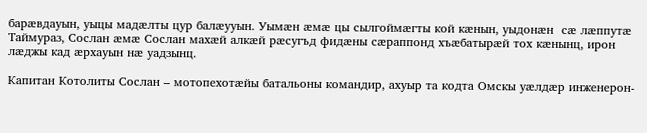барæвдауын, уыцы мадæлты цур балæууын. Уымæн æмæ цы сылгоймæгты кой кæнын, уыдонæн  сæ лæппутæ Таймураз, Сослан æмæ Сослан махæй алкæй рæсугъд фидæны сæраппонд хъæбатырæй тох кæнынц, ирон лæджы кад æрхауын нæ уадзынц.

Капитан Котолиты Сослан – мотопехотæйы батальоны командир, ахуыр та кодта Омскы уæлдæр инженерон-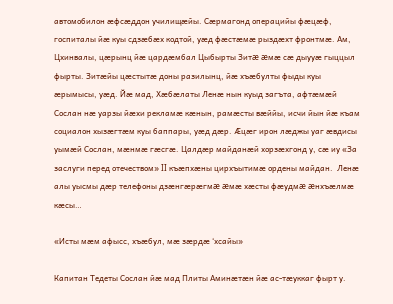автомобилон æфсæддон училищæйы. Сæрмагонд операцийы фæцæф, госпиталы йæ куы сдзæбæх кодтой, уæд фæстæмæ рыздæхт фронтмæ. Ам, Цхинвалы, цæрынц йæ цардæмбал Цыбырты Зитæ æмæ сæ дыууæ гыццыл фырты. Зитæйы цæстытæ доны разилынц, йæ хъæбулты фыды куы æрымысы, уæд. Йæ мад, Хæбæлаты Ленæ нын куыд загъта, афтæмæй Сослан нæ уарзы йæхи рекламæ кæнын, рамæсты вæййы, исчи йын йæ къам социалон хызæгтæм куы баппары, уæд дæр. Æцæг ирон лæджы уаг æвдисы уымæй Сослан, мæнмæ гæсгæ. Цалдæр майданæй хорзæхгонд у, сæ иу «За заслуги перед отечеством» II къæпхæны цирхъытимæ ордены майдан.  Ленæ алы уысмы дæр телефоны дзæнгæрæгмæ æмæ хæсты фæудмæ æнхъæлмæ кæсы…

«Исты мæм афысс, хъæбул, мæ зæрдæ ‘хсайы»

Капитан Тедеты Сослан йæ мад Плиты Аминæтæн йæ ас-тæуккаг фырт у.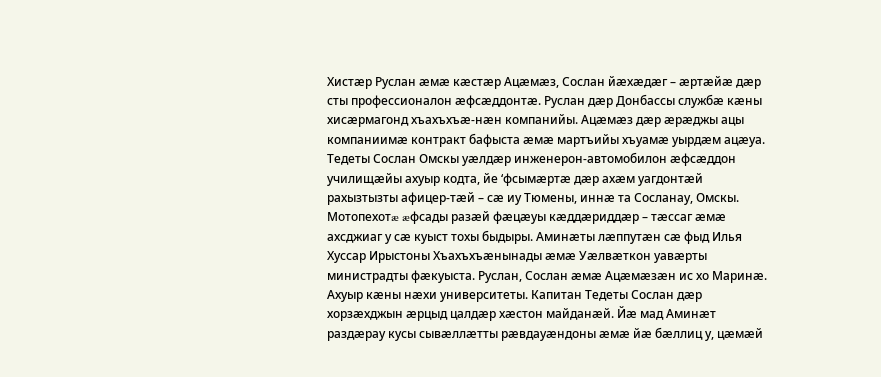Хистæр Руслан æмæ кæстæр Ацæмæз, Сослан йæхæдæг – æртæйæ дæр сты профессионалон æфсæддонтæ. Руслан дæр Донбассы службæ кæны хисæрмагонд хъахъхъæ-нæн компанийы. Ацæмæз дæр æрæджы ацы компаниимæ контракт бафыста æмæ мартъийы хъуамæ уырдæм ацæуа. Тедеты Сослан Омскы уæлдæр инженерон-автомобилон æфсæддон училищæйы ахуыр кодта, йе ‘фсымæртæ дæр ахæм уагдонтæй рахызтызты афицер-тæй – сæ иу Тюмены, иннæ та Сосланау, Омскы. Мотопехотæ æфсады разæй фæцæуы кæддæриддæр – тæссаг æмæ ахсджиаг у сæ куыст тохы быдыры. Аминæты лæппутæн сæ фыд Илья Хуссар Ирыстоны Хъахъхъæнынады æмæ Уæлвæткон уавæрты министрадты фæкуыста. Руслан, Сослан æмæ Ацæмæзæн ис хо Маринæ. Ахуыр кæны нæхи университеты. Капитан Тедеты Сослан дæр хорзæхджын æрцыд цалдæр хæстон майданæй. Йæ мад Аминæт раздæрау кусы сывæллæтты рæвдауæндоны æмæ йæ бæллиц у, цæмæй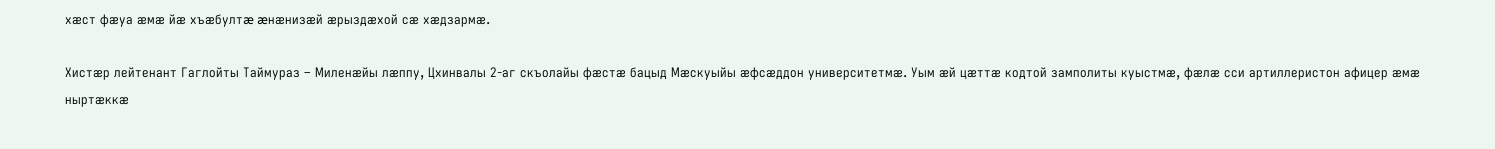хæст фæуа æмæ йæ хъæбултæ æнæнизæй æрыздæхой сæ хæдзармæ.

Хистæр лейтенант Гаглойты Таймураз – Миленæйы лæппу, Цхинвалы 2-аг скъолайы фæстæ бацыд Мæскуыйы æфсæддон университетмæ. Уым æй цæттæ кодтой замполиты куыстмæ, фæлæ сси артиллеристон афицер æмæ ныртæккæ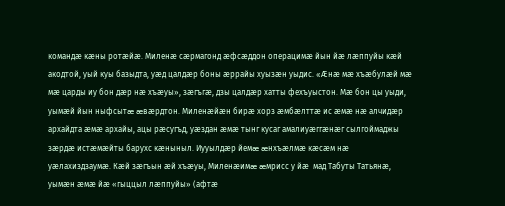командæ кæны ротæйæ. Миленæ сæрмагонд æфсæддон операцимæ йын йæ лæппуйы кæй акодтой, уый куы базыдта, уæд цалдæр боны æррайы хуызæн уыдис. «Æнæ мæ хъæбулæй мæ мæ царды иу бон дæр нæ хъæуы», зæгъгæ, дзы цалдæр хатты фехъуыстон. Мæ бон цы уыди, уымæй йын ныфсытæ æвæрдтон. Миленæйæн бирæ хорз æмбæлттæ ис æмæ нæ алчидæр архайдта æмæ архайы, ацы рæсугъд, уæздан æмæ тынг кусаг амалиуæггæнæг сылгоймаджы зæрдæ истæмæйты барухс кæныныл. Иууылдæр йемæ æнхъæлмæ кæсæм нæ уæлахиздзаумæ. Кæй зæгъын æй хъæуы, Миленæимæ æмрисс у йæ  мад Табуты Татьянæ, уымæн æмæ йæ «гыццыл лæппуйы» (афтæ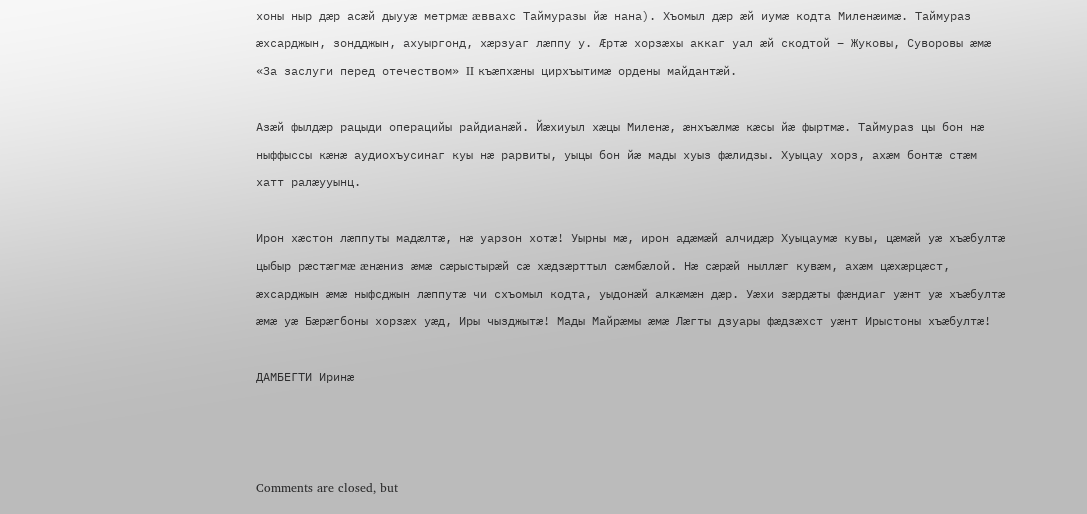хоны ныр дæр асæй дыууæ метрмæ æввахс Таймуразы йæ нана). Хъомыл дæр æй иумæ кодта Миленæимæ. Таймураз æхсарджын, зондджын, ахуыргонд, хæрзуаг лæппу у. Æртæ хорзæхы аккаг уал æй скодтой – Жуковы, Суворовы æмæ «За заслуги перед отечеством» II къæпхæны цирхъытимæ ордены майдантæй.

Азæй фылдæр рацыди операцийы райдианæй. Йæхиуыл хæцы Миленæ, æнхъæлмæ кæсы йæ фыртмæ. Таймураз цы бон нæ ныффыссы кæнæ аудиохъусинаг куы нæ рарвиты, уыцы бон йæ мады хуыз фæлидзы. Хуыцау хорз, ахæм бонтæ стæм хатт ралæууынц.

Ирон хæстон лæппуты мадæлтæ, нæ уарзон хотæ! Уырны мæ, ирон адæмæй алчидæр Хуыцаумæ кувы, цæмæй уæ хъæбултæ цыбыр рæстæгмæ æнæниз æмæ сæрыстырæй сæ хæдзæрттыл сæмбæлой. Нæ сæрæй ныллæг кувæм, ахæм цæхæрцæст, æхсарджын æмæ ныфсджын лæппутæ чи схъомыл кодта, уыдонæй алкæмæн дæр. Уæхи зæрдæты фæндиаг уæнт уæ хъæбултæ æмæ уæ Бæрæгбоны хорзæх уæд, Иры чызджытæ! Мады Майрæмы æмæ Лæгты дзуары фæдзæхст уæнт Ирыстоны хъæбултæ!

ДАМБЕГТИ Иринæ



Comments are closed, but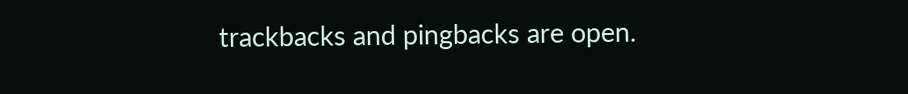trackbacks and pingbacks are open.